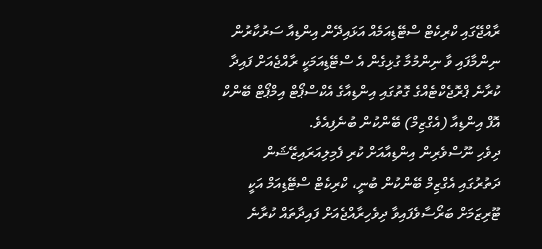ރާއްޖޭގައި ކްރިކެޓް ސްޓޭޑިއަމެއް އަޅައިދޭން އިންޑިއާ ސަރުކާރުން ނިންމާފައި ވާ ނިންމުމާ ގުޅިގެން އެ ސްޓޭޑިއަމަކީ ރާއްޖެއަށް ފައިދާ ކުރާނެ ޕްރޮޖެކްޓެއްގެ ގޮތުގައި އިންޑިއާގެ އެކްސްޕޯޓް އިމްޕޯޓް ބޭންކް އޮފް އިންޑިއާ (އެގްޒިމް) ބޭންކުން ބުނެފިއެވެ.
ދިވެހި ނޫސްވެރިން އިންޑިއާއަށް ކުރި ފެމިލިއަރައިޒޭޝަން ދަތުރުގައި އެގްޒިމް ބޭންކުން ބުނީ، ކްރިކެޓް ސްޓޭޑިއަމް އަކީ ޓޫރިޒަމަށް ބަރޯސާވެފައިވާ ދިވެހިރާއްޖެއަށް ފައިދާތައް ކުރާނެ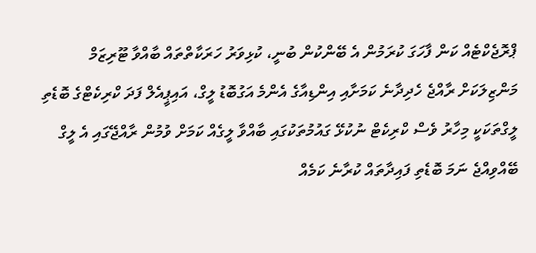ޕްރޮޖެކްޓެއް ކަން ފާހަގަ ކުރަމުން އެ ބޭންކުން ބުނީ، ކުޅިވަރު ހަރަކާތްތައް ބާއްވާ ޓޫރިޒަމް މަންޒިލަކަށް ރާއްޖެ ހެދިދާނެ ކަމަށާއި އިންޑިއާގެ އެންމެ އަގުބޮޑު ލީގް، އައިޕީއެލް ފަދަ ކްރިކެޓްގެ ބޮޑެތި ލީގްތަކަކީ މިހާރު ވެސް ކްރިކެޓް ނުކުޅޭ ގައުމުތަކުގައި ބާއްވާ ލީގެއް ކަމަށް ވުމުން ރާއްޖޭގައި އެ ލީގް ބޭއްވިއްޖެ ނަމަ ބޮޑެތި ފައިދާތައް ކުރާނެ ކަމެއް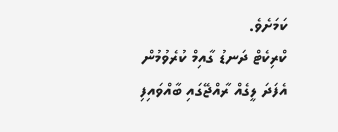ކަމަށެވެ.
ކްރިކެޓް ދަނޑު ގާއިމް ކުރެވުމުން އެފަދަ ލީގެއް ރާއްޖޭގައި ބާއްވައިފި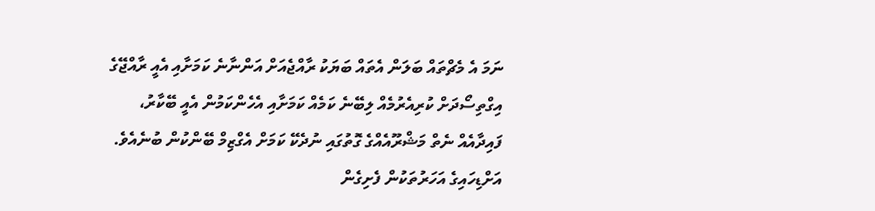ނަމަ އެ މެޗްތައް ބަލަން އެތައް ބަޔަކު ރާއްޖެއަށް އަންނާނެ ކަމަށާއި އެއީ ރާއްޖޭގެ އިގްތިސޯދަށް ކުރިއެރުމެއް ލިބޭނެ ކަމެއް ކަމަށާއި އެހެންކަމުން އެއީ ބޭކާރު، ފައިދާއެއް ނެތް މަޝްރޫއެއްގެ ގޮތުގައި ނުދެކޭ ކަމަށް އެގްޒިމް ބޭންކުން ބުނެއެވެ.
އަށްޑިހައިގެ އަހަރުތަކުން ފެށިގެން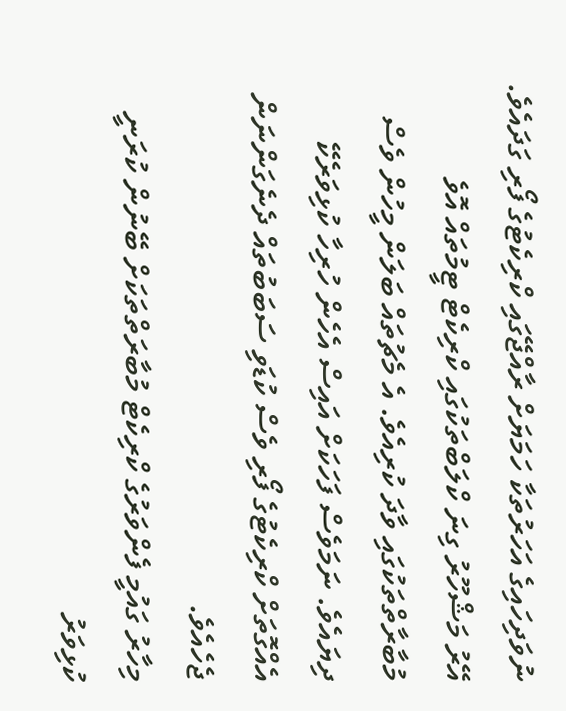ނުވަދިހައިގެ އަހަރުތަކާ ހަމަޔަށް ރާއްޖޭގައި ކްރިކެޓުގެ ފޯރި ގަދައެވެ. އޭރު މަޝްހޫރު ގިނަ ކްލަބްތަކުގައި ކްރިކެޓް ޓީމުތައް އޮވެ މުބާރާތްތަކުގައި ވާދަ ކުރިއެވެ. އެ މެޗުތައް ބަލަން މީހުން ވެސް ދިޔައެވެ. ނަމަވެސް ފަހަކަށް އައިސް އެހެން ހުރިހާ ކުޅިވަރެކޭ އެއްގޮތަށް ކްރިކެޓުގެ ފޯރި ވެސް ކުޑަވި ސަބަބުތައް ދެނެގަންނަން ޖެހެއެވެ.
މިހާރު ގައުމީ ފެންވަރުގެ ކްރިކެޓް މުބާރަތްތަކަށް ބޭނުން ކުރަނީ ކުޅިވަރު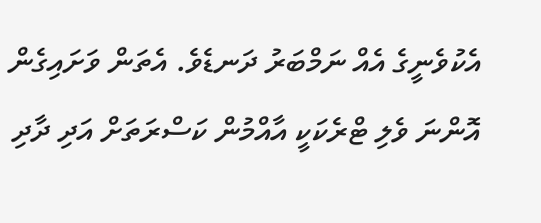އެކުވެނީގެ އެއް ނަމްބަރު ދަނޑެވެ. އެތަން ވަށައިގެން އޮންނަ ވެލި ޓްރެކަކީ އާއްމުން ކަސްރަތަށް އަދި ދާދި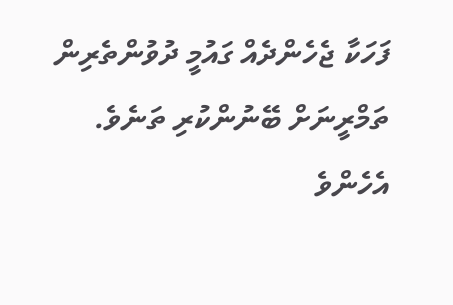ފަހަކާ ޖެހެންދެއް ގައުމީ ދުވުންތެރިން ތަމްރީނަށް ބޭނުންކުރި ތަނެވެ. އެހެންވެ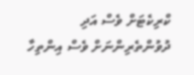ކްރިކެޓަށް ވެސް އަދި ދުވުންތެރިންނަށް ވެސް އިންތިހާ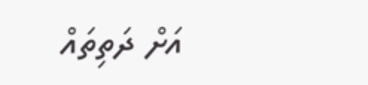އަށް ދަތިތައް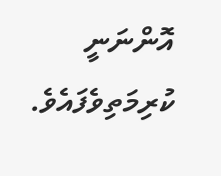އޮންނަނީ ކުރިމަތިވެފައެވެ.